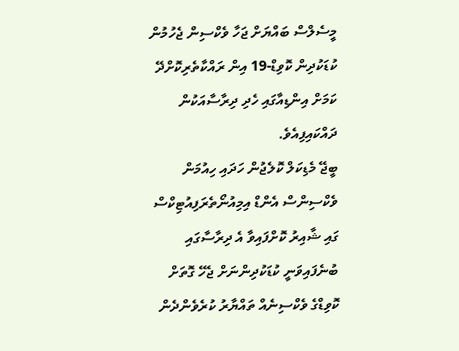މީސެލްސް ބައްޔަށް ޖަހާ ވެކްސިން ޖެހުމުން ކުޑަކުދިން ކޮވިޑް-19 އިން ރައްކާތެރިކޮށްދޭ ކަމަށް އިންޑިއާގައި ހެދި ދިރާސާއަކުން ދައްކައިފިއެވެ.
ބީޖޭ މެޑިކަލް ކޮލެޖުން ހަދައި ހިއުމަން ވެކްސިންސް އެންޑް އިމިއުނޯތެރަފިއުޓިކްސް ގައި ޝާއިރު ކޮށްފައިވާ އެ ދިރާސާގައި ބުނެފައިވަނީ ކުޑަކުދިންނަށް ޖެހޭ ގޮތަށް ކޮވިޑްގެ ވެކްސިނެއް ތައްޔާރު ކުރެވެންދެން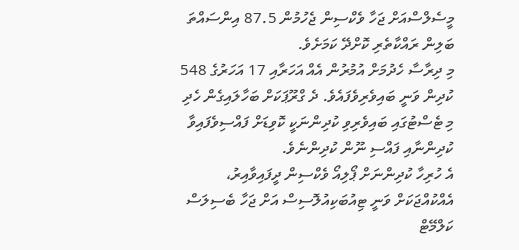މީސެލްސްއަށް ޖަހާ ވެކްސިން ޖެހުމުން 87.5 އިންސައްތަ ބަލިން ރައްކާތެރި ކޮށްދޭ ކަމަށެވެ.
މި ދިރާސާ ހެދުމަށް އުމުރުން އެއް އަހަރާއި 17 އަހަރުގެ 548 ކުދިން ވަނީ ބައިވެރިވެފައެވެ. ދެ ގްރޫޕަކަށް ބަހާލައިގެން ހެދި މި ޓެސްޓުގައި ބައިވެރިވި ކުދިންނަކީ ކޮވިޑަށް ފައްސިވެފައިވާ ކުދިންނާއި ފައްސި ނޫން ކުދިންނެވެ.
އެ ހުރިހާ ކުދިންނަށް ޕޯލިއޯ ވެކްސިން ދީފައިވާއިރު، އެއްކުއްޖަކަށް ވަނީ ޓިއުބަކިއުލޮސިސް އަށް ޖަހާ ބެސިލަސް ކަލްމޭޓް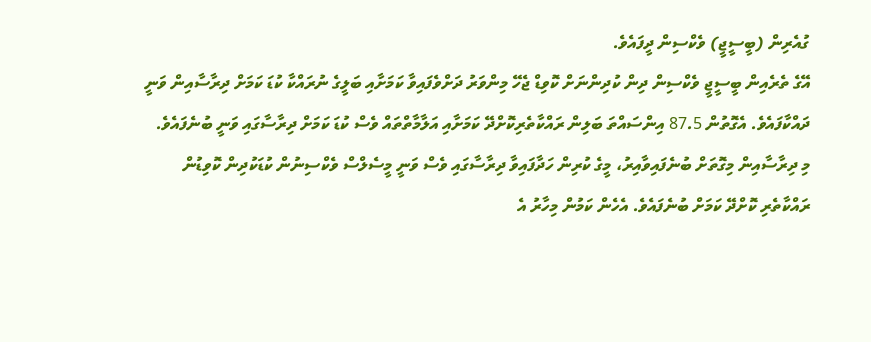ގުއެރިން (ބީސީޖީ) ވެކްސިން ދީފައެވެ.
އޭގެ ތެރެއިން ބީސީޖީ ވެކްސިން ދިން ކުދިންނަށް ކޮވިޑް ޖެހޭ މިންވަރު ދަށްވެފައިވާ ކަމަށާއި ބަލީގެ ނުރައްކާ ކުޑަ ކަމަށް ދިރާސާއިން ވަނީ ދައްކާފައެވެ. އެގޮތުން 87.5 އިންސައްތަ ބަލިން ރައްކާތެރިކޮށްދޭ ކަމަށާއި އަލާމާތްތައް ވެސް ކުޑަ ކަމަށް ދިރާސާގައި ވަނީ ބުނެފައެވެ.
މި ދިރާސާއިން މިގޮތަށް ބުނެފައިވާއިރު، މީގެ ކުރިން ހަދާފައިވާ ދިރާސާގައި ވެސް ވަނީ މީސެލްސް ވެކްސިނުން ކުޑަކުދިން ކޮވިޑުން ރައްކާތެރި ކޮށްދޭ ކަމަށް ބުނެފައެވެ. އެހެން ކަމުން މިހާރު އެ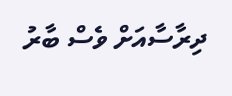ދިރާސާއަށް ވެސް ބާރު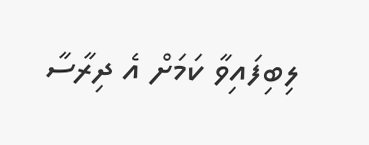ލިބިފައިވާ ކަމަށް އެ ދިރާސާ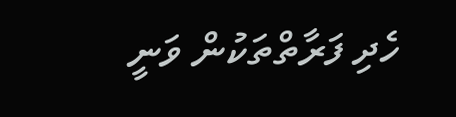ހެދި ފަރާތްތަކުން ވަނީ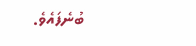ބުނެފައެވެ.